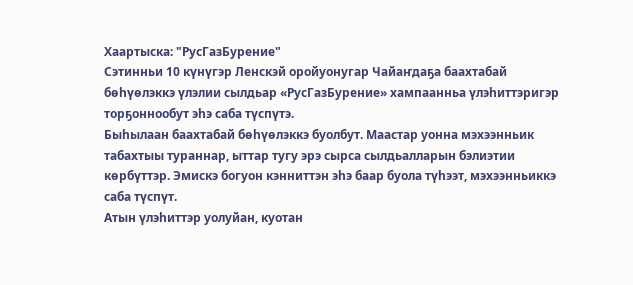Хаартыска: "РусГазБурение"
Сэтинньи 10 күнүгэр Ленскэй оройуонугар Чайаҥдаҕа баахтабай бөһүөлэккэ үлэлии сылдьар «РусГазБурение» хампаанньа үлэһиттэригэр торҕоннообут эһэ саба түспүтэ.
Быһылаан баахтабай бөһүөлэккэ буолбут. Маастар уонна мэхээнньик табахтыы тураннар, ыттар тугу эрэ сырса сылдьалларын бэлиэтии көрбүттэр. Эмискэ богуон кэнниттэн эһэ баар буола түһээт, мэхээнньиккэ саба түспүт.
Атын үлэһиттэр уолуйан, куотан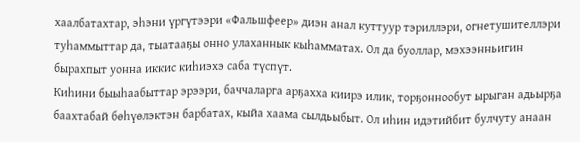хаалбатахтар, эһэни үргүтээри «Фальшфеер» диэн анал куттуур тэриллэри, огнетушителлэри туһаммыттар да, тыатааҕы онно улаханнык кыһамматах. Ол да буоллар, мэхээнньигин бырахпыт уонна иккис киһиэхэ саба түспүт.
Киһини быыһаабыттар эрээри, баччаларга арҕахха киирэ илик, торҕоннообут ырыган адьырҕа баахтабай бөһүөлэктэн барбатах, кыйа хаама сылдьыбыт. Ол иһин идэтийбит булчуту анаан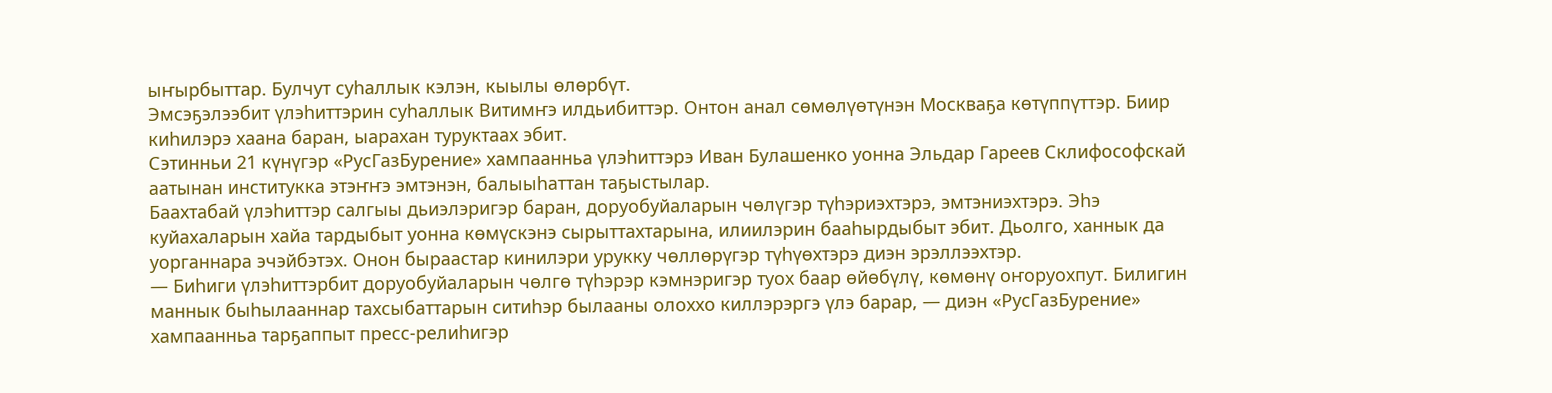ыҥырбыттар. Булчут суһаллык кэлэн, кыылы өлөрбүт.
Эмсэҕэлээбит үлэһиттэрин суһаллык Витимҥэ илдьибиттэр. Онтон анал сөмөлүөтүнэн Москваҕа көтүппүттэр. Биир киһилэрэ хаана баран, ыарахан туруктаах эбит.
Сэтинньи 21 күнүгэр «РусГазБурение» хампаанньа үлэһиттэрэ Иван Булашенко уонна Эльдар Гареев Склифософскай аатынан институкка этэҥҥэ эмтэнэн, балыыһаттан таҕыстылар.
Баахтабай үлэһиттэр салгыы дьиэлэригэр баран, доруобуйаларын чөлүгэр түһэриэхтэрэ, эмтэниэхтэрэ. Эһэ куйахаларын хайа тардыбыт уонна көмүскэнэ сырыттахтарына, илиилэрин бааһырдыбыт эбит. Дьолго, ханнык да уорганнара эчэйбэтэх. Онон быраастар кинилэри урукку чөллөрүгэр түһүөхтэрэ диэн эрэллээхтэр.
— Биһиги үлэһиттэрбит доруобуйаларын чөлгө түһэрэр кэмнэригэр туох баар өйөбүлү, көмөнү оҥоруохпут. Билигин маннык быһылааннар тахсыбаттарын ситиһэр былааны олоххо киллэрэргэ үлэ барар, — диэн «РусГазБурение» хампаанньа тарҕаппыт пресс-релиһигэр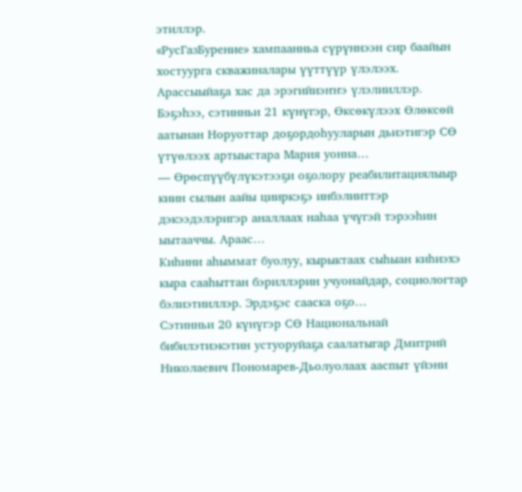этиллэр.
«РусГазБурение» хампаанньа сүрүннээн сир баайын хостуурга скважиналары үүттүүр үлэлээх. Арассыыйаҕа хас да эрэгийиэҥҥэ үлэлииллэр.
Бэҕэһээ, сэтинньи 21 күнүгэр, Өксөкүлээх Өлөксөй аатынан Норуоттар доҕордоһууларын дьиэтигэр СӨ үтүөлээх артыыстара Мария уонна…
— Өрөспүүбүлүкэтээҕи оҕолору реабилитациялыыр киин сылын аайы цииркэҕэ инбэлииттэр дэкээдэлэригэр аналлаах наһаа үчүгэй тэрээһин ыытааччы. Араас…
Киһини аһыммат буолуу, кырыктаах сыһыан киһиэхэ кыра сааһыттан бэриллэрин учуонайдар, социологтар бэлиэтииллэр. Эрдэҕэс сааска оҕо…
Сэтинньи 20 күнүгэр СӨ Национальнай бибилэтиэкэтин устуоруйаҕа саалатыгар Дмитрий Николаевич Пономарев-Дьолуолаах ааспыт үйэни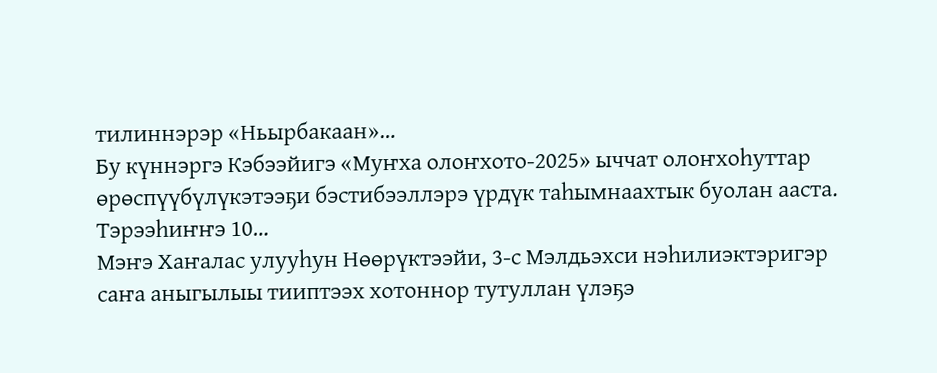тилиннэрэр «Ньырбакаан»…
Бу күннэргэ Кэбээйигэ «Муҥха олоҥхото-2025» ыччат олоҥхоһуттар өрөспүүбүлүкэтээҕи бэстибээллэрэ үрдүк таһымнаахтык буолан ааста. Тэрээһиҥҥэ 10…
Мэҥэ Хаҥалас улууһун Нөөрүктээйи, 3-с Мэлдьэхси нэһилиэктэригэр саҥа аныгылыы тииптээх хотоннор тутуллан үлэҕэ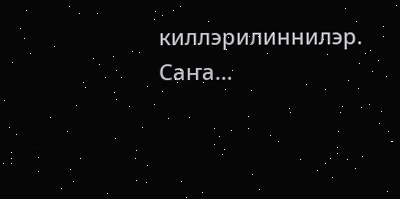киллэрилиннилэр. Саҥа…